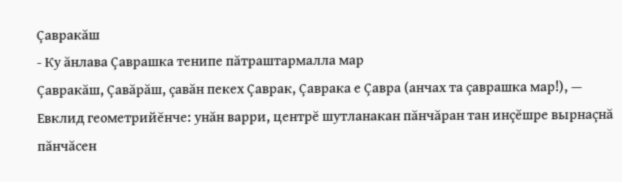Çавракăш
- Ку ăнлава Çаврашка тенипе пăтраштармалла мар
Çавракăш, Çавăрăш, çавăн пекех Çаврак, Çаврака е Çавра (анчах та çаврашка мар!), — Евклид геометрийĕнче: унăн варри, центрĕ шутланакан пăнчăран тан инçĕшре вырнаçнă пăнчăсен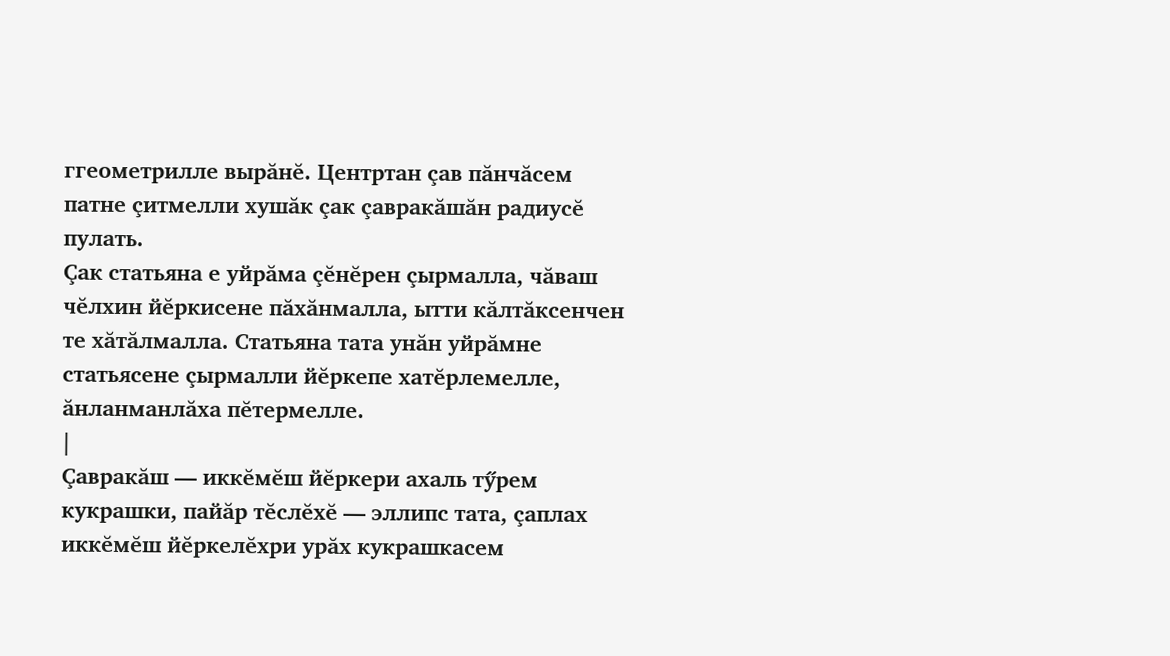ггеометрилле вырăнĕ. Центртан çав пăнчăсем патне çитмелли хушăк çак çавракăшăн радиусĕ пулать.
Çак статьяна е уйрăма çĕнĕрен çырмалла, чăваш чĕлхин йĕркисене пăхăнмалла, ытти кăлтăксенчен те хăтăлмалла. Статьяна тата унăн уйрăмне статьясене çырмалли йĕркепе хатĕрлемелле, ăнланманлăха пĕтермелле.
|
Çавракăш — иккĕмĕш йĕркери ахаль тӳрем кукрашки, пайăр тĕслĕхĕ — эллипс тата, çаплах иккĕмĕш йĕркелĕхри урăх кукрашкасем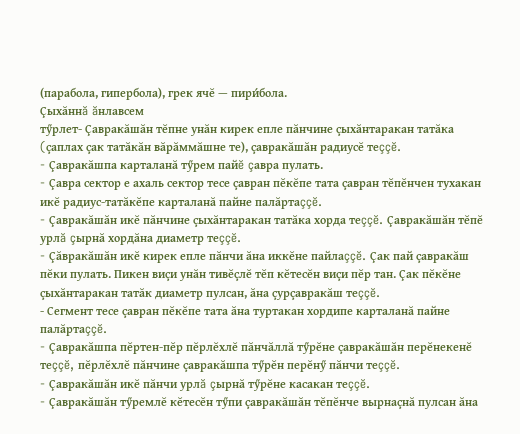(парабола, гипербола), грек ячĕ — пири́бола.
Çыхăннă ăнлавсем
тӳрлет- Çавракăшăн тĕпне унăн кирек епле пăнчине çыхăнтаракан татăка (çаплах çак татăкăн вăрăммăшне те), çавракăшăн радиусĕ теççĕ.
- Çавракăшпа карталанă тӳрем пайĕ çавра пулать.
- Çавра сектор е ахаль сектор тесе çавран пĕкĕпе тата çавран тĕпĕнчен тухакан икĕ радиус-татăкĕпе карталанă пайне палăртаççĕ.
- Çавракăшăн икĕ пăнчине çыхăнтаракан татăка хорда теççĕ. Çавракăшăн тĕпĕ урлă çырнă хордăна диаметр теççĕ.
- Çăвракăшăн икĕ кирек епле пăнчи ăна иккĕне пайлаççĕ. Çак пай çавракăш пĕки пулать. Пикен виçи унăн тивĕçлĕ тĕп кĕтесĕн виçи пĕр тан. Çак пĕкĕне çыхăнтаракан татăк диаметр пулсан, ăна çурçавракăш теççĕ.
- Сегмент тесе çавран пĕкĕпе тата ăна туртакан хордипе карталанă пайне палăртаççĕ.
- Çавракăшпа пĕртен-пĕр пĕрлĕхлĕ пăнчăллă тӳрĕне çавракăшăн перĕнекенĕ теççĕ, пĕрлĕхлĕ пăнчине çавракăшпа тӳрĕн перĕнӳ пăнчи теççĕ.
- Çавракăшăн икĕ пăнчи урлă çырнă тӳрĕне касакан теççĕ.
- Çавракăшăн тӳремлĕ кĕтесĕн тӳпи çавракăшăн тĕпĕнче вырнаçнă пулсан ăна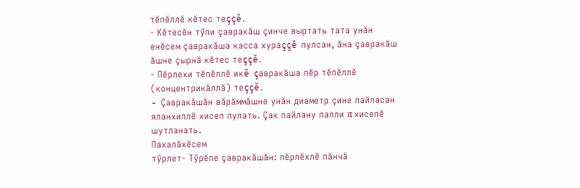тĕпĕллĕ кĕтес теççĕ.
- Кĕтесĕн тӳпи çавракăш çинче выртать тата унăн енĕсем çавракăша касса хураççĕ пулсан, ăна çавракăш ăшне çырнă кĕтес теççĕ.
- Пĕрлехи тĕпĕллĕ икĕ çавракăша пĕр тĕпĕллĕ (концентрикăллă) теççĕ.
- Çавракăшăн вăрăммăшне унăн диаметр çине пайласан яланхиллĕ хисеп пулать. Çак пайлану палли π хисепĕ шутланать.
Пахалăхĕсем
тӳрлет- Тӳрĕпе çавракăшăн: пĕрлĕхлĕ пăнчă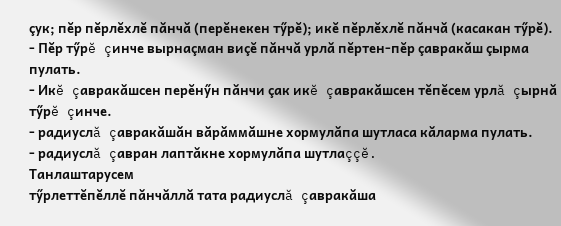çук; пĕр пĕрлĕхлĕ пăнчă (перĕнекен тӳрĕ); икĕ пĕрлĕхлĕ пăнчă (касакан тӳрĕ).
- Пĕр тӳрĕ çинче вырнаçман виçĕ пăнчă урлă пĕртен-пĕр çавракăш çырма пулать.
- Икĕ çавракăшсен перĕнӳн пăнчи çак икĕ çавракăшсен тĕпĕсем урлă çырнă тӳрĕ çинче.
- радиуслă çавракăшăн вăрăммăшне хормулăпа шутласа кăларма пулать.
- радиуслă çавран лаптăкне хормулăпа шутлаççĕ.
Танлаштарусем
тӳрлеттĕпĕллĕ пăнчăллă тата радиуслă çавракăша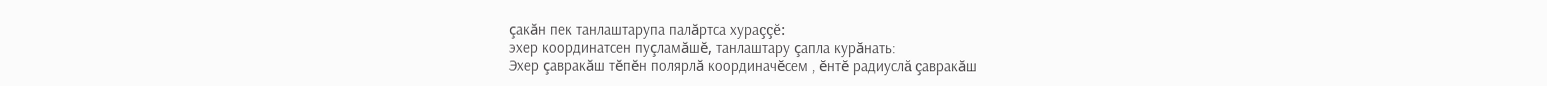çакăн пек танлаштарупа палăртса хураççĕ:
эхер координатсен пуçламăшĕ, танлаштару çапла курăнать:
Эхер çавракăш тĕпĕн полярлă координачĕсем , ĕнтĕ радиуслă çавракăш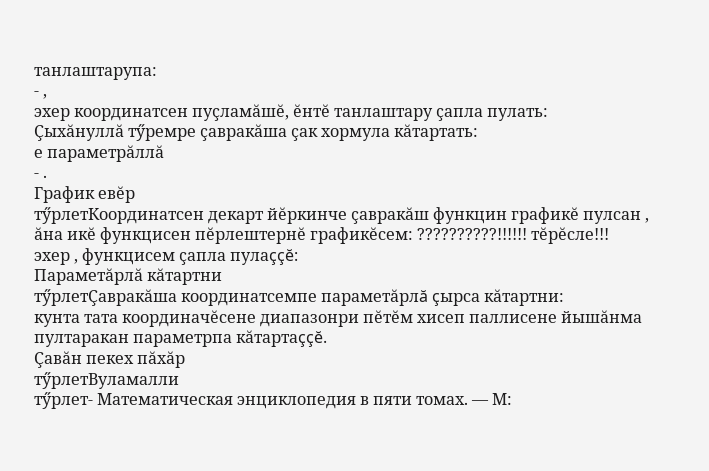танлаштарупа:
- ,
эхер координатсен пуçламăшĕ, ĕнтĕ танлаштару çапла пулать:
Çыхăнуллă тӳремре çавракăша çак хормула кăтартать:
е параметрăллă
- .
График евĕр
тӳрлетКоординатсен декарт йĕркинче çавракăш функцин графикĕ пулсан , ăна икĕ функцисен пĕрлештернĕ графикĕсем: ??????????!!!!!! тĕрĕсле!!!
эхер , функцисем çапла пулаççĕ:
Параметăрлă кăтартни
тӳрлетÇавракăша координатсемпе параметăрлă çырса кăтартни:
кунта тата координачĕсене диапазонри пĕтĕм хисеп паллисене йышăнма пултаракан параметрпа кăтартаççĕ.
Çавăн пекех пăхăр
тӳрлетВуламалли
тӳрлет- Математическая энциклопедия в пяти томах. — М: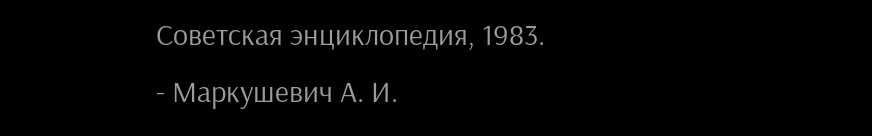Советская энциклопедия, 1983.
- Маркушевич А. И.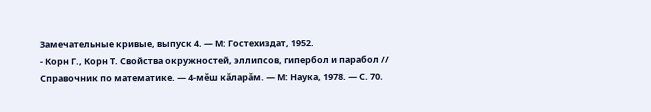Замечательные кривые, выпуск 4. — М: Гостехиздат, 1952.
- Корн Г., Корн Т. Свойства окружностей, эллипсов, гипербол и парабол // Справочник по математике. — 4-мĕш кăларăм. — М: Наука, 1978. — С. 70.